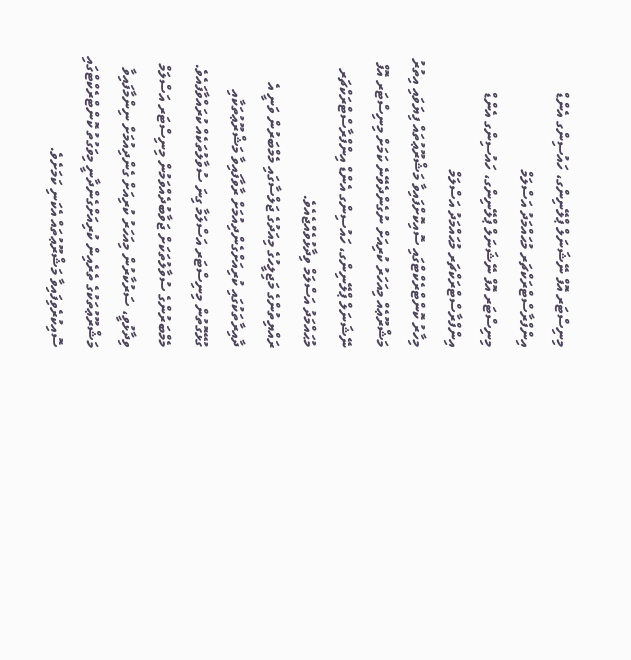މިނިސްޓަރ އޮފް ނޭޝަނަލް ޕްލޭނިންގ، ހައުސިންގ އެންޑް އިންފްރާސްޓްރަކްޗަރ މުޙައްމަދު އަސްލަމް
މިނިސްޓަރ އޮފް ނޭޝަނަލް ޕްލޭނިންގ، ހައުސިންގ އެންޑް އިންފްރާސްޓްރަކްޗަރ މުޙައްމަދު އަސްލަމް
މިހާރު ކޮންޓްރެކްޓްގައި ސޮއިކޮށްފައިވާ މަޝްރޫޢުތައް ފިޔަވައި އިތުރު މަޝްރޫޢެއް މިއަހަރު ކުރިއަށް ނުގެންދެވޭނެ ކަމަށް މިނިސްޓަރ އޮފް ނޭޝަނަލް ޕްލޭނިންގ، ހައުސިންގ އެންޑް އިންފްރާސްޓްރަކްޗަރ މުޙައްމަދު އަސްލަމް ވިދާޅުވެއްޖެއެވެ.
ރައްޔިތުންގެ މަޖިލީހުގެ މިއަދުގެ ޖަލްސާގައި މެމްބަރުން ވަނީ އެ ދާއިރާތަކުގައި ކުރިއަށްގެންދިއުމަށް ރާވާފައިވާ މަޝްރޫޢުތަކާއި ގުޅޭގޮތުން މިނިސްޓަރ އަސްލަމާ ގިނަ ސުވާލުތަކެއް ކުރައްވާފައެވެ. މެމްބަރުންގެ ސުވާލުތަކަށް ޖަވާބުދެއްވަމުން މިނިސްޓަރ އަސްލަމް ވިދާޅުވީ، ސަރުކާރުން މިއަހަރު ކުރިއަށް ގެންދިއުމަށް ނިންމާފައިވާ މަޝްރޫޢުތަކުގެ ތެރެއިން ކުރިއަށްގެންދާނީ މިވަގުތު ކޮންޓްރެކްޓްގައި ސޮއިކުރެވިފައިވާ މަޝްރޫޢުތައް އެކަނި ކަމަށެވެ.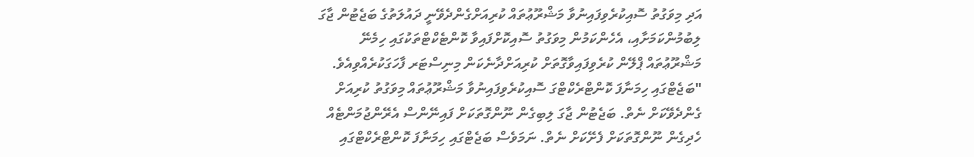އަދި މިވަގުތު ސޮއިކުރެވިފައިނުވާ މަޝްރޫޢުތައް ކުރިއަށްގެންދެވޭނީ ދައުލަތުގެ ބަޖެޓުން ޖާގަ ލިބުމުންކަމަށާއި، އެހެންކަމުން މިވަގުތު ސޮއިކޮށްފައިވާ ކޮންޓެކްޓްތަކުގައި ހިމެނޭ މަޝްރޫޢުތައް ޕްލޭން ކުރެވިފައިވާގޮތަށް ކުރިއަށްދާނެކަން މިނިސްޓަރ ފާހަގަކުރެއްވިއެވެ.
"ބަޖެޓްގައި ހިމަނާފަ ކޮންޓްރެކްޓްގަ ސޮއިކުރެވިފައިނުވާ މަޝްރޫޢުތައް މިވަގުތު ކުރިއަށް ގެންދެވޭކަށް ނެތް. ބަޖެޓުން ޖާގަ ލިބިގެން ނޫންގޮތަކަށް ފައިނޭންސް އެރޭންޖުމަންޓެއް ހެދިގެން ނޫންގޮތަކަށް ފެށޭކަށް ނެތް. ނަމަވެސް ބަޖެޓްގައި ހިމަނާފަ ކޮންޓްރެކްޓްގައި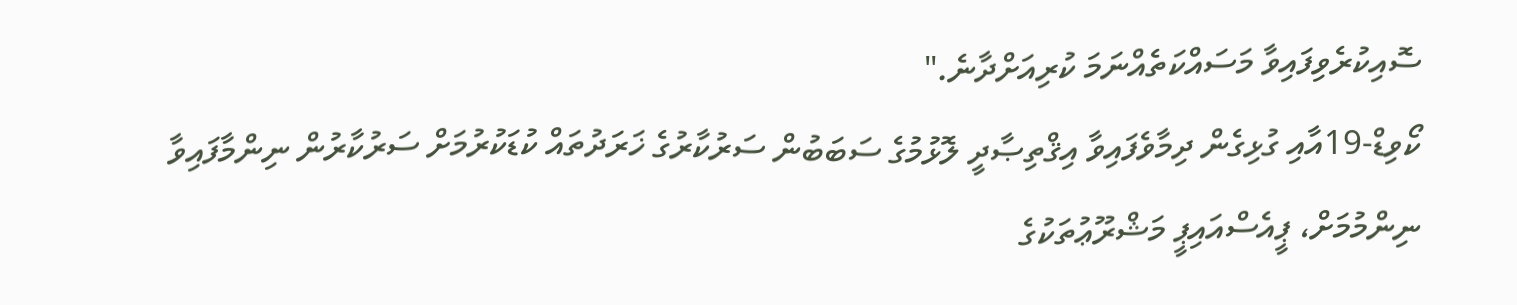ސޮއިކުރެވިފައިވާ މަސައްކަތެއްނަމަ ކުރިއަށްދާނެ."
ކޯވިޑް-19އާއި ގުޅިގެން ދިމާވެފައިވާ އިޤްތިޞާދީ ލޮޅުމުގެ ސަބަބުން ސަރުކާރުގެ ޚަރަދުތައް ކުޑަކުރުމަށް ސަރުކާރުން ނިންމާފައިވާ ނިންމުމަށް، ޕީއެސްއައިޕީ މަޝްރޫޢުތަކުގެ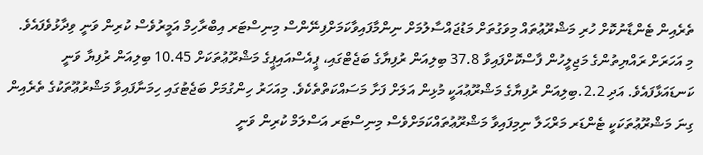ތެރެއިން ޓެންޑާނުކޮށް ހުރި މަޝްރޫޢުތައް މިވަގުތަށް މަޑުޖައްސާލުމަށް ނިންމާފައިވާކަމަށްފިނޭންސް މިނިސްޓަރ އިބްރާހިމް އަމީރުވެސް ކުރިން ވަނީ ވިދާޅުވެފައެވެ.
މި އަހަރަށް ރައްޔިތުންގެ މަޖިލީހުން ފާސްކޮށްފައިވާ 37.8 ބިލިއަން ރުފިޔާގެ ބަޖެޓްގައި، ޕީއެސްއައިޕީގެ މަޝްރޫޢުތަކަށް 10.45 ބިލިއަން ރުފިޔާ ވަނީ ކަނޑައަޅާފައެވެ. އަދި 2.2.ބިލިއަން ރުފިޔާގެ މަޝްރޫޢުއަކީ މުޅިން އަލަށް ފަށާ މަސައްކަތްތެކެވެ. މިއަހަރު ހިންގުމަށް ބަޖެޓުގައި ހިމަނާފައިވާ މަޝްރުޢޫތަކުގެ ތެރެއިން ގިނަ މަޝްރޫޢުތަކަކީ ޓެންޑަރ މަރްޙަލާ ނިމިފައިވާ މަޝްރޫޢުތައްކަމަށްވެސް މިނިސްޓަރ އަސްލަމް ކުރިން ވަނީ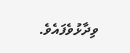ވިދާޅުވެފައެވެ.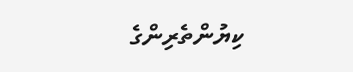ކިޔުންތެރިންގެ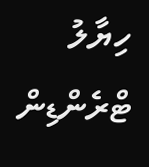ހިޔާލު
ޓްރެންޑިން